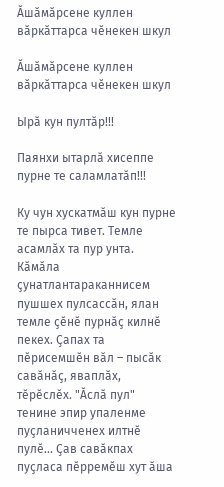Ăшăмăрсене куллен вăркăттарса чĕнекен шкул

Ăшăмăрсене куллен вăркăттарса чĕнекен шкул

Ырӑ кун пултӑр!!!

Паянхи ытарлӑ хисеппе пурне те саламлатӑп!!!

Ку чун хускатмӑш кун пурне те пырса тивет. Темле асамлӑх та пур унта. Кӑмӑла ҫунатлантараканнисем пушшех пулсассӑн, ялан темле ҫӗнӗ пурнӑҫ килнӗ пекех. Ҫапах та пӗрисемшӗн вӑл – пысӑк савӑнӑҫ, яваплӑх, тӗрӗслӗх. "Ӑслӑ пул" тенине эпир упаленме пуҫланичченех илтнӗ пулӗ... Ҫав савӑкпах пуҫласа пӗрремӗш хут ӑша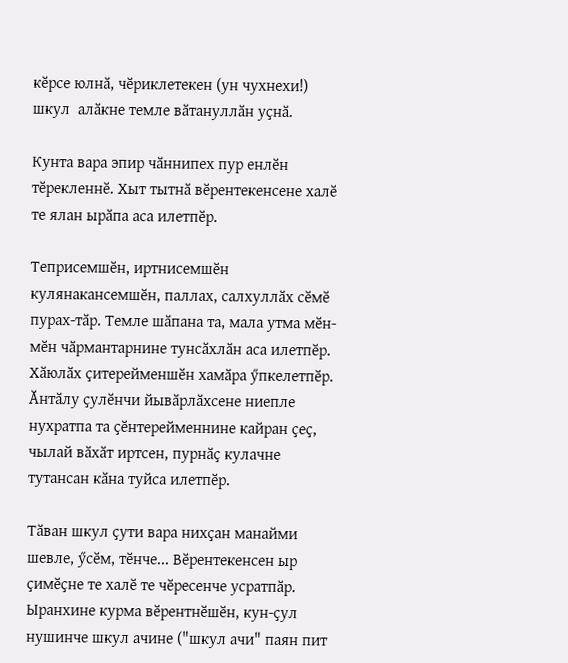кӗрсе юлнӑ, чӗриклетекен (ун чухнехи!) шкул  алӑкне темле вӑтануллӑн уҫнӑ.

Кунта вара эпир чӑннипех пур енлӗн тӗрекленнӗ. Хыт тытнӑ вӗрентекенсене халӗ те ялан ырӑпа аса илетпӗр.

Теприсемшӗн, иртнисемшӗн кулянакансемшӗн, паллах, салхуллӑх сӗмӗ пурах-тӑр. Темле шӑпана та, мала утма мӗн-мӗн чӑрмантарнине тунсӑхлӑн аса илетпӗр. Хӑюлӑх ҫитерейменшӗн хамӑра ӳпкелетпӗр. Ӑнтӑлу ҫулӗнчи йывӑрлӑхсене ниепле нухратпа та ҫӗнтерейменнине кайран ҫеҫ, чылай вӑхӑт иртсен, пурнӑҫ кулачне тутансан кӑна туйса илетпӗр.

Тӑван шкул ҫути вара нихҫан манайми шевле, ӳсӗм, тӗнче... Вӗрентекенсен ыр ҫимӗҫне те халӗ те чӗресенче усратпӑр. Ыранхине курма вӗрентнӗшӗн, кун-ҫул нушинче шкул ачине ("шкул ачи" паян пит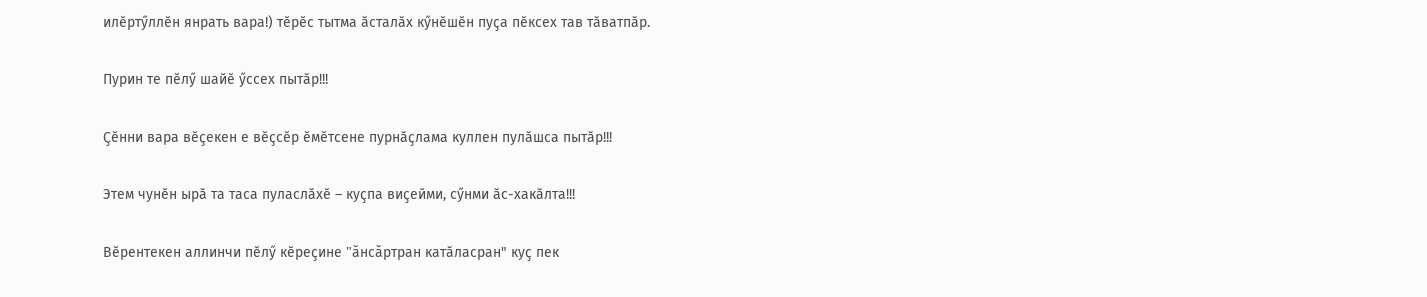илӗртӳллӗн янрать вара!) тӗрӗс тытма ӑсталӑх кӳнӗшӗн пуҫа пӗксех тав тӑватпӑр.

Пурин те пӗлӳ шайӗ ӳссех пытӑр!!!

Ҫӗнни вара вӗҫекен е вӗҫсӗр ӗмӗтсене пурнӑҫлама куллен пулӑшса пытӑр!!!

Этем чунӗн ырӑ та таса пуласлӑхӗ – куҫпа виҫейми, сӳнми ӑс-хакӑлта!!!

Вӗрентекен аллинчи пӗлӳ кӗреҫине "ăнсăртран катӑласран" куҫ пек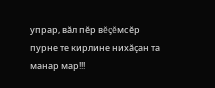упрар, вăл пĕр вĕçĕмсĕр пурне те кирлине нихăҫан та манар мар!!!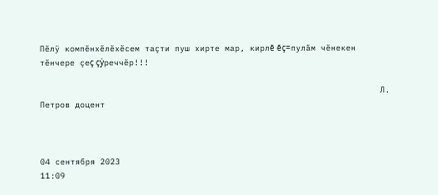Пĕлÿ компĕнхĕлĕхĕсем таçти пуш хирте мар, кирлĕ ĕç=пулăм чĕнекен тĕнчере çеç çÿреччĕр!!!

                                                                    Л. Петров доцент



04 сентября 2023
11:09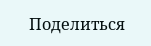Поделиться